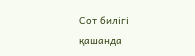Сот билігі қашанда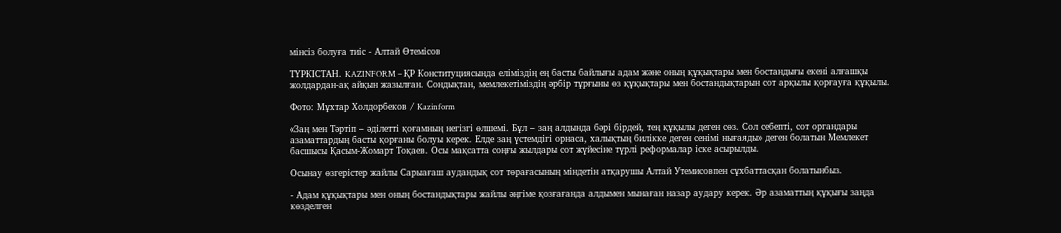мінсіз болуға тиіс - Алтай Өтемісов

ТҮРКІСТАН. KAZINFORM – ҚР Конституциясында еліміздің ең басты байлығы адам және оның құқықтары мен бостандығы екені алғашқы жолдардан-ақ айқын жазылған. Сондықтан, мемлекетіміздің әрбір тұрғыны өз құқықтары мен бостандықтарын сот арқылы қорғауға құқылы.

Фото: Мұхтар Холдорбеков / Kazinform

«Заң мен Тәртіп – әділетті қоғамның негізгі өлшемі. Бұл – заң алдында бәрі бірдей, тең құқылы деген сөз. Сол себепті, сот органдары азаматтардың басты қорғаны болуы керек. Елде заң үстемдігі орнаса, халықтың билікке деген сенімі нығаяды» деген болатын Мемлекет басшысы Қасым-Жомарт Тоқаев. Осы мақсатта соңғы жылдары сот жүйесіне түрлі реформалар іске асырылды.

Осынау өзгерістер жайлы Сарыағаш аудандық сот төрағасының міндетін атқарушы Алтай Утемисовпен сұхбаттасқан болатынбыз.

- Адам құқықтары мен оның бостандықтары жайлы әңгіме қозғағанда алдымен мынаған назар аудару керек. Әр азаматтың құқығы заңда көзделген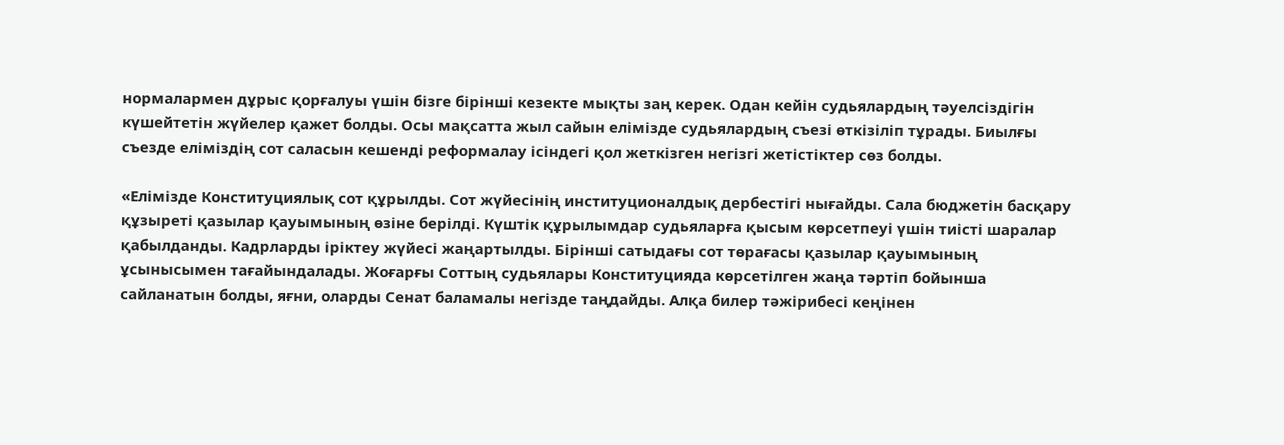нормалармен дұрыс қорғалуы үшін бізге бірінші кезекте мықты заң керек. Одан кейін судьялардың тәуелсіздігін күшейтетін жүйелер қажет болды. Осы мақсатта жыл сайын елімізде судьялардың съезі өткізіліп тұрады. Биылғы съезде еліміздің сот саласын кешенді реформалау ісіндегі қол жеткізген негізгі жетістіктер сөз болды.

«Елімізде Конституциялық сот құрылды. Сот жүйесінің институционалдық дербестігі нығайды. Сала бюджетін басқару құзыреті қазылар қауымының өзіне берілді. Күштік құрылымдар судьяларға қысым көрсетпеуі үшін тиісті шаралар қабылданды. Кадрларды іріктеу жүйесі жаңартылды. Бірінші сатыдағы сот төрағасы қазылар қауымының ұсынысымен тағайындалады. Жоғарғы Соттың судьялары Конституцияда көрсетілген жаңа тәртіп бойынша сайланатын болды, яғни, оларды Сенат баламалы негізде таңдайды. Алқа билер тәжірибесі кеңінен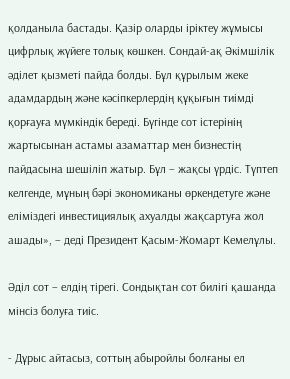қолданыла бастады. Қазір оларды іріктеу жұмысы цифрлық жүйеге толық көшкен. Сондай-ақ Әкімшілік әділет қызметі пайда болды. Бұл құрылым жеке адамдардың және кәсіпкерлердің құқығын тиімді қорғауға мүмкіндік береді. Бүгінде сот істерінің жартысынан астамы азаматтар мен бизнестің пайдасына шешіліп жатыр. Бұл – жақсы үрдіс. Түптеп келгенде, мұның бәрі экономиканы өркендетуге және еліміздегі инвестициялық ахуалды жақсартуға жол ашады», – деді Президент Қасым-Жомарт Кемелұлы.

Әділ сот – елдің тірегі. Сондықтан сот билігі қашанда мінсіз болуға тиіс.

- Дұрыс айтасыз, соттың абыройлы болғаны ел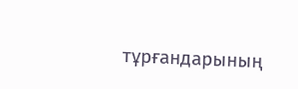тұрғандарының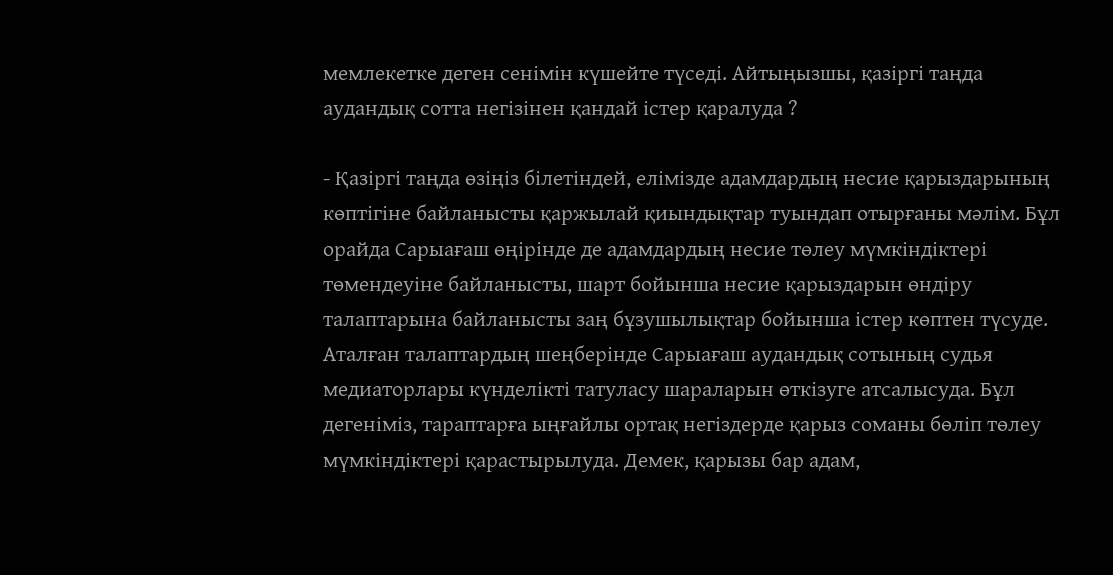мемлекетке деген сенімін күшейте түседі. Айтыңызшы, қазіргі таңда аудандық сотта негізінен қандай істер қаралуда ?

- Қазіргі таңда өзіңіз білетіндей, елімізде адамдардың несие қарыздарының көптігіне байланысты қаржылай қиындықтар туындап отырғаны мәлім. Бұл орайда Сарыағаш өңірінде де адамдардың несие төлеу мүмкіндіктері төмендеуіне байланысты, шарт бойынша несие қарыздарын өндіру талаптарына байланысты заң бұзушылықтар бойынша істер көптен түсуде. Аталған талаптардың шеңберінде Сарыағаш аудандық сотының судья медиаторлары күнделікті татуласу шараларын өткізуге атсалысуда. Бұл дегеніміз, тараптарға ыңғайлы ортақ негіздерде қарыз соманы бөліп төлеу мүмкіндіктері қарастырылуда. Демек, қарызы бар адам,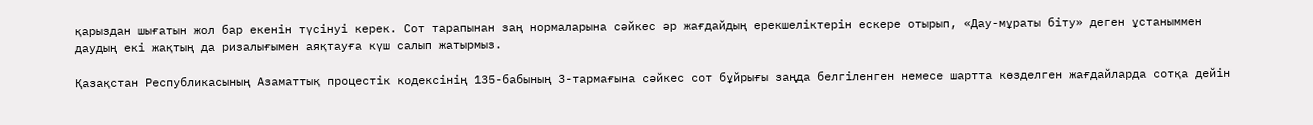қарыздан шығатын жол бар екенін түсінуі керек. Сот тарапынан заң нормаларына сәйкес әр жағдайдың ерекшеліктерін ескере отырып, «Дау-мұраты біту» деген ұстаныммен даудың екі жақтың да ризалығымен аяқтауға күш салып жатырмыз.

Қазақстан Республикасының Азаматтық процестік кодексінің 135-бабының 3-тармағына сәйкес сот бұйрығы заңда белгіленген немесе шартта көзделген жағдайларда сотқа дейін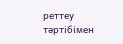реттеу тәртібімен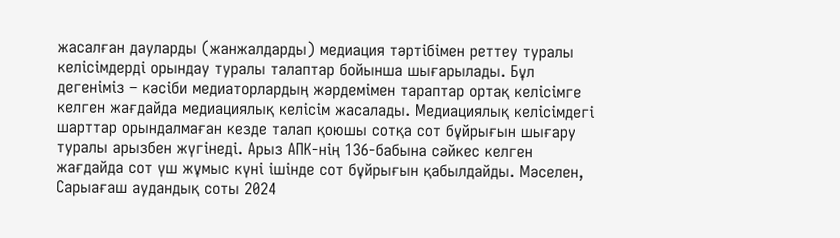жасалған дауларды (жанжалдарды) медиация тәртібімен реттеу туралы келісімдерді орындау туралы талаптар бойынша шығарылады. Бұл дегеніміз – кәсіби медиаторлардың жәрдемімен тараптар ортақ келісімге келген жағдайда медиациялық келісім жасалады. Медиациялық келісімдегі шарттар орындалмаған кезде талап қоюшы сотқа сот бұйрығын шығару туралы арызбен жүгінеді. Арыз АПК-нің 136-бабына сәйкес келген жағдайда сот үш жұмыс күні ішінде сот бұйрығын қабылдайды. Мәселен, Сарыағаш аудандық соты 2024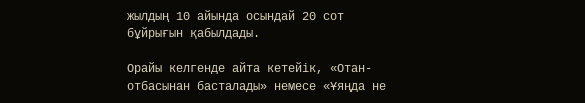жылдың 10 айында осындай 20 сот бұйрығын қабылдады.

Орайы келгенде айта кетейік, «Отан-отбасынан басталады» немесе «Ұяңда не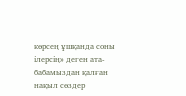көрсең ұшқанда соны ілерсің» деген ата-бабамыздан қалған нақыл сөздер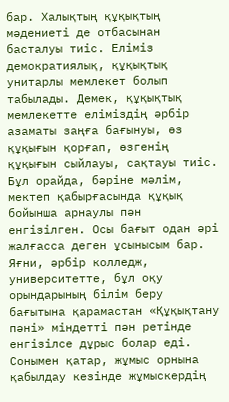бар. Халықтың құқықтың мәдениеті де отбасынан басталуы тиіс. Еліміз демократиялық, құқықтық унитарлы мемлекет болып табылады. Демек, құқықтық мемлекетте еліміздің әрбір азаматы заңға бағынуы, өз құқығын қорғап, өзгенің құқығын сыйлауы, сақтауы тиіс. Бұл орайда, бәріне мәлім, мектеп қабырғасында құқық бойынша арнаулы пән енгізілген. Осы бағыт одан әрі жалғасса деген ұсынысым бар. Яғни, әрбір колледж, университетте, бұл оқу орындарының білім беру бағытына қарамастан «Құқықтану пәні» міндетті пән ретінде енгізілсе дұрыс болар еді. Сонымен қатар, жұмыс орнына қабылдау кезінде жұмыскердің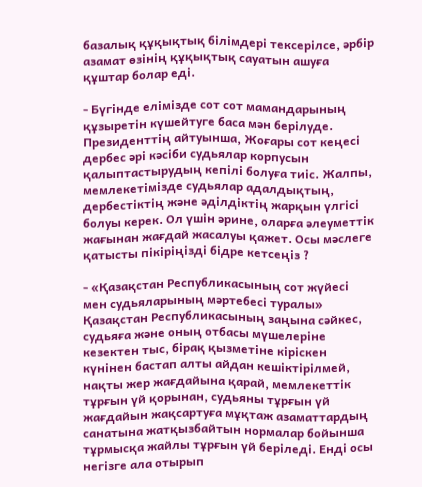базалық құқықтық білімдері тексерілсе, әрбір азамат өзінің құқықтық сауатын ашуға құштар болар еді.

- Бүгінде елімізде сот сот мамандарының құзыретін күшейтуге баса мән берілуде. Президенттің айтуынша, Жоғары сот кеңесі дербес әрі кәсіби судьялар корпусын қалыптастырудың кепілі болуға тиіс. Жалпы, мемлекетімізде судьялар адалдықтың, дербестіктің және әділдіктің жарқын үлгісі болуы керек. Ол үшін әрине, оларға әлеуметтік жағынан жағдай жасалуы қажет. Осы мәслеге қатысты пікіріңізді бідре кетсеңіз ?

- «Қазақстан Республикасының сот жүйесі мен судьяларының мәртебесі туралы» Қазақстан Республикасының заңына сәйкес, судьяға және оның отбасы мүшелерiне кезектен тыс, бiрақ қызметiне кiрiскен күнiнен бастап алты айдан кешiктiрiлмей, нақты жер жағдайына қарай, мемлекеттiк тұрғын үй қорынан, судьяны тұрғын үй жағдайын жақсартуға мұқтаж азаматтардың санатына жатқызбайтын нормалар бойынша тұрмысқа жайлы тұрғын үй берiледi. Енді осы негізге ала отырып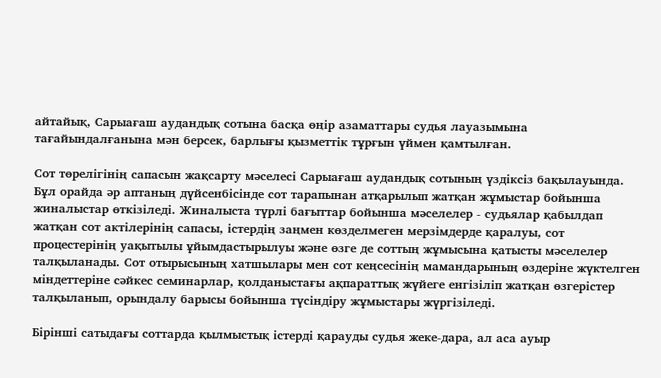айтайық, Сарыағаш аудандық сотына басқа өңір азаматтары судья лауазымына тағайындалғанына мән берсек, барлығы қызметтік тұрғын үймен қамтылған.

Сот төрелігінің сапасын жақсарту мәселесі Сарыағаш аудандық сотының үздіксіз бақылауында. Бұл орайда әр аптаның дүйсенбісінде сот тарапынан атқарылып жатқан жұмыстар бойынша жиналыстар өткізіледі. Жиналыста түрлі бағыттар бойынша мәселелер - судьялар қабылдап жатқан сот актілерінің сапасы, істердің заңмен көзделмеген мерзімдерде қаралуы, сот процестерінің уақытылы ұйымдастырылуы және өзге де соттың жұмысына қатысты мәселелер талқыланады. Сот отырысының хатшылары мен сот кеңсесінің мамандарының өздеріне жүктелген міндеттеріне сәйкес семинарлар, қолданыстағы ақпараттық жүйеге енгізіліп жатқан өзгерістер талқыланып, орындалу барысы бойынша түсіндіру жұмыстары жүргізіледі.

Бірінші сатыдағы соттарда қылмыстық істерді қарауды судья жеке-дара, ал аса ауыр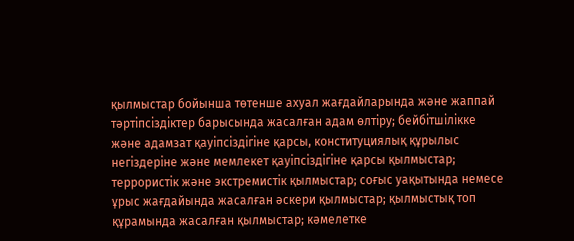қылмыстар бойынша төтенше ахуал жағдайларында және жаппай тәртіпсіздіктер барысында жасалған адам өлтіру; бейбiтшiлiкке және адамзат қауiпсiздiгiне қарсы, конституциялық құрылыс негіздеріне және мемлекет қауiпсiздiгiне қарсы қылмыстар; террористік және экстремистік қылмыстар; соғыс уақытында немесе ұрыс жағдайында жасалған әскери қылмыстар; қылмыстық топ құрамында жасалған қылмыстар; кәмелетке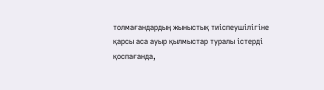толмағандардың жыныстық тиіспеушілігіне қарсы аса ауыр қылмыстар туралы істерді қоспағанда,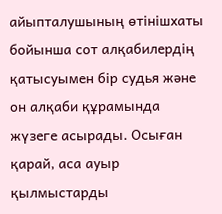айыпталушының өтінішхаты бойынша сот алқабилердің қатысуымен бір судья және он алқаби құрамында жүзеге асырады. Осыған қарай, аса ауыр қылмыстарды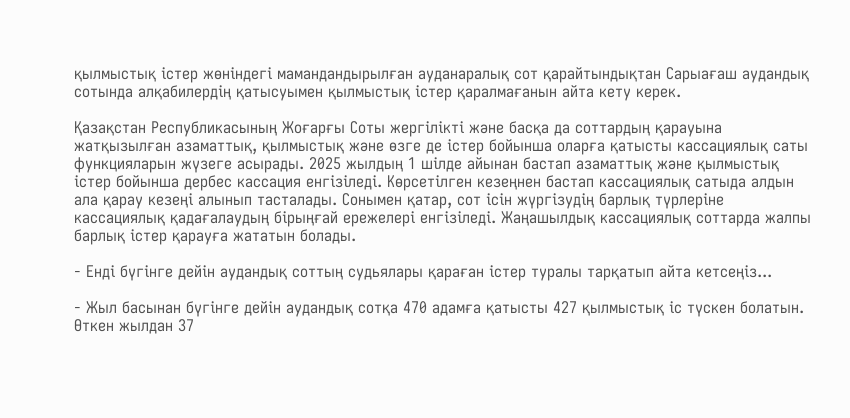қылмыстық істер жөніндегі мамандандырылған ауданаралық сот қарайтындықтан Сарыағаш аудандық сотында алқабилердің қатысуымен қылмыстық істер қаралмағанын айта кету керек.

Қазақстан Республикасының Жоғарғы Соты жергілікті және басқа да соттардың қарауына жатқызылған азаматтық, қылмыстық және өзге де істер бойынша оларға қатысты кассациялық саты функцияларын жүзеге асырады. 2025 жылдың 1 шілде айынан бастап азаматтық және қылмыстық істер бойынша дербес кассация енгізіледі. Көрсетілген кезеңнен бастап кассациялық сатыда алдын ала қарау кезеңі алынып тасталады. Сонымен қатар, сот ісін жүргізудің барлық түрлеріне кассациялық қадағалаудың бірыңғай ережелері енгізіледі. Жаңашылдық кассациялық соттарда жалпы барлық істер қарауға жататын болады.

- Енді бүгінге дейін аудандық соттың судьялары қараған істер туралы тарқатып айта кетсеңіз...

- Жыл басынан бүгінге дейін аудандық сотқа 470 адамға қатысты 427 қылмыстық іс түскен болатын. Өткен жылдан 37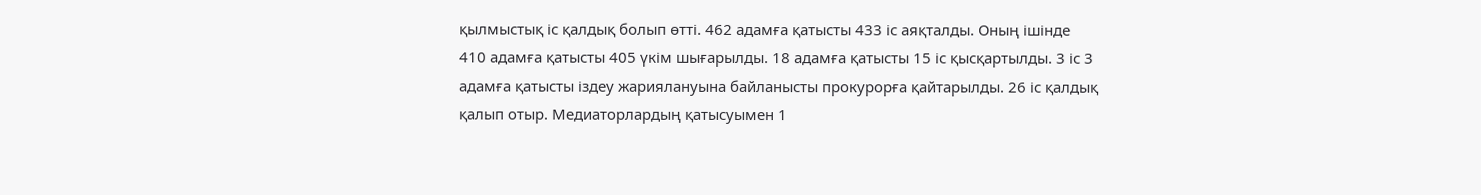қылмыстық іс қалдық болып өтті. 462 адамға қатысты 433 іс аяқталды. Оның ішінде 410 адамға қатысты 405 үкім шығарылды. 18 адамға қатысты 15 іс қысқартылды. 3 іс 3 адамға қатысты іздеу жариялануына байланысты прокурорға қайтарылды. 26 іс қалдық қалып отыр. Медиаторлардың қатысуымен 1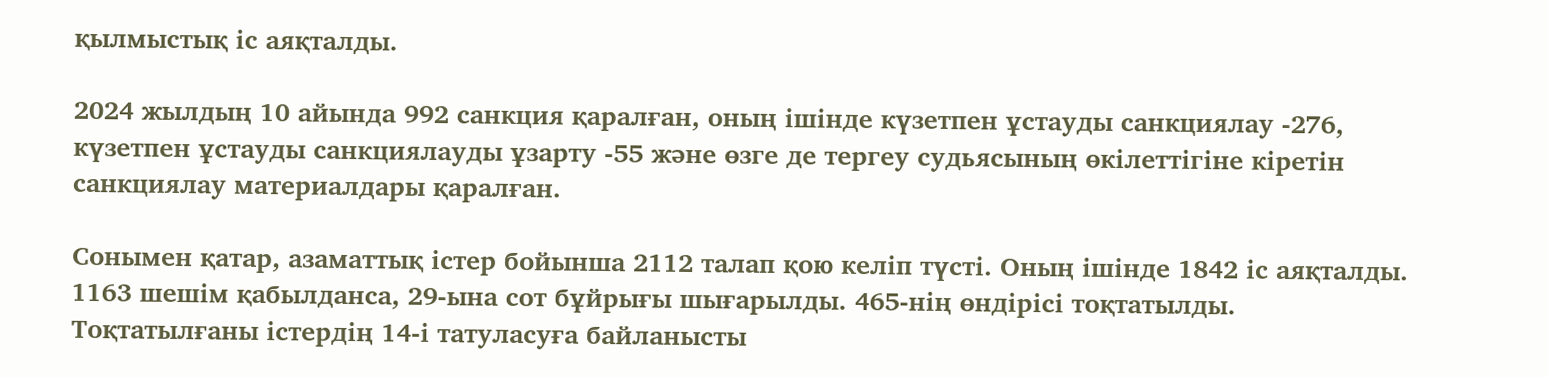қылмыстық іс аяқталды.

2024 жылдың 10 айында 992 санкция қаралған, оның ішінде күзетпен ұстауды санкциялау -276, күзетпен ұстауды санкциялауды ұзарту -55 және өзге де тергеу судьясының өкілеттігіне кіретін санкциялау материалдары қаралған.

Сонымен қатар, азаматтық істер бойынша 2112 талап қою келіп түсті. Оның ішінде 1842 іс аяқталды. 1163 шешім қабылданса, 29-ына сот бұйрығы шығарылды. 465-нің өндірісі тоқтатылды. Тоқтатылғаны істердің 14-і татуласуға байланысты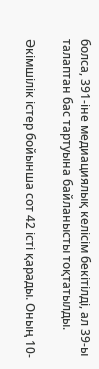болса, 391-іне медиациялық келісім бекітілді, ал 39-ы талаптан бас тартуына байланысты тоқтатылды.

Әкімшілік істер бойынша сот 42 істі қарады. Оның 10-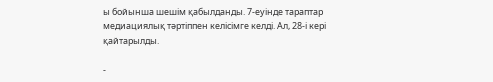ы бойынша шешім қабылданды. 7-еуінде тараптар медиациялық тәртіппен келісімге келді. Ал, 28-і кері қайтарылды.

-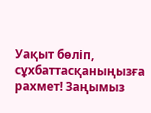Уақыт бөліп, сұхбаттасқаныңызға рахмет! Заңымыз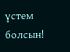үстем болсын!